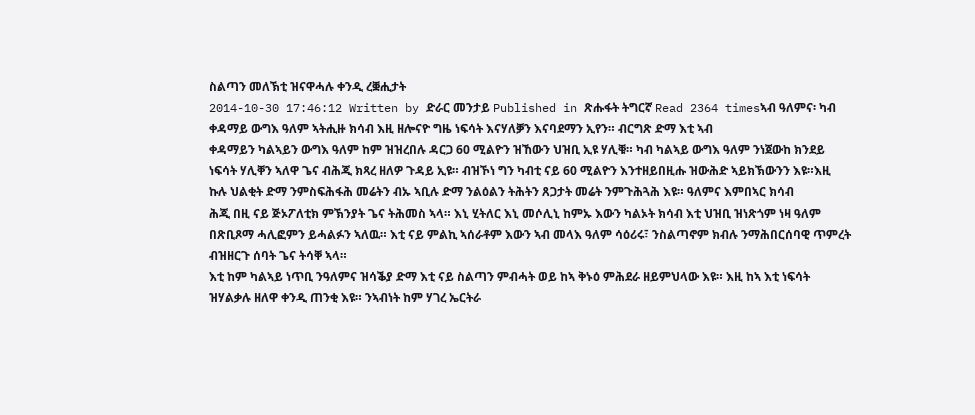ስልጣን መለኽቲ ዝናዋሓሉ ቀንዲ ረቛሒታት
2014-10-30 17:46:12 Written by ድራር መንታይ Published in ጽሑፋት ትግርኛ Read 2364 timesኣብ ዓለምና፡ ካብ ቀዳማይ ውግእ ዓለም ኣትሒዙ ክሳብ እዚ ዘሎናዮ ግዜ ነፍሳት እናሃለቓን እናባደማን ኢየን። ብርግጽ ድማ እቲ ኣብ
ቀዳማይን ካልኣይን ውግእ ዓለም ከም ዝዝረበሉ ዳርጋ 60 ሚልዮን ዝኸውን ህዝቢ ኢዩ ሃሊቑ። ካብ ካልኣይ ውግእ ዓለም ንነጀውከ ክንደይ
ነፍሳት ሃሊቐን ኣለዋ ጌና ብሕጂ ክጻረ ዘለዎ ጉዳይ ኢዩ። ብዝኾነ ግን ካብቲ ናይ 60 ሚልዮን እንተዘይበዚሑ ዝውሕድ ኣይክኽውንን እዩ።እዚ
ኩሉ ህልቂት ድማ ንምስፍሕፋሕ መሬትን ብኡ ኣቢሉ ድማ ንልዕልን ትሕትን ጸጋታት መሬት ንምጉሕጓሕ እዩ። ዓለምና እምበኣር ክሳብ
ሕጂ በዚ ናይ ጅኦፖለቲክ ምኽንያት ጌና ትሕመስ ኣላ። እኒ ሂትለር እኒ መሶሊኒ ከምኡ እውን ካልኦት ክሳብ እቲ ህዝቢ ዝነጽጎም ነዛ ዓለም
በጽቢጾማ ሓሊፎምን ይሓልፉን ኣለዉ። እቲ ናይ ምልኪ ኣሰራቶም እውን ኣብ መላእ ዓለም ሳዕሪሩ፣ ንስልጣኖም ክብሉ ንማሕበርሰባዊ ጥምረት
ብዝዘርጉ ሰባት ጌና ትሳቐ ኣላ።
እቲ ከም ካልኣይ ነጥቢ ንዓለምና ዝሳቕያ ድማ እቲ ናይ ስልጣን ምብሓት ወይ ከኣ ቅኑዕ ምሕደራ ዘይምህላው እዩ። እዚ ከኣ እቲ ነፍሳት
ዝሃልቃሉ ዘለዋ ቀንዲ ጠንቂ እዩ። ንኣብነት ከም ሃገረ ኤርትራ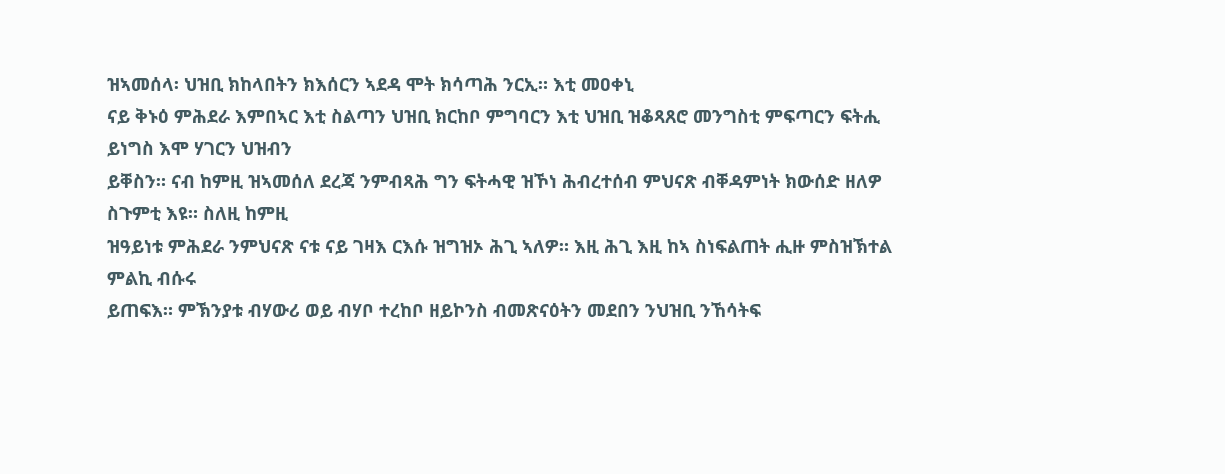ዝኣመሰላ፡ ህዝቢ ክከላበትን ክእሰርን ኣደዳ ሞት ክሳጣሕ ንርኢ። እቲ መዐቀኒ
ናይ ቅኑዕ ምሕደራ እምበኣር እቲ ስልጣን ህዝቢ ክርከቦ ምግባርን እቲ ህዝቢ ዝቆጻጸሮ መንግስቲ ምፍጣርን ፍትሒ ይነግስ እሞ ሃገርን ህዝብን
ይቐስን። ናብ ከምዚ ዝኣመሰለ ደረጃ ንምብጻሕ ግን ፍትሓዊ ዝኾነ ሕብረተሰብ ምህናጽ ብቐዳምነት ክውሰድ ዘለዎ ስጉምቲ እዩ። ስለዚ ከምዚ
ዝዓይነቱ ምሕደራ ንምህናጽ ናቱ ናይ ገዛእ ርእሱ ዝግዝኦ ሕጊ ኣለዎ። እዚ ሕጊ እዚ ከኣ ስነፍልጠት ሒዙ ምስዝኽተል ምልኪ ብሱሩ
ይጠፍእ። ምኽንያቱ ብሃውሪ ወይ ብሃቦ ተረከቦ ዘይኮንስ ብመጽናዕትን መደበን ንህዝቢ ንኸሳትፍ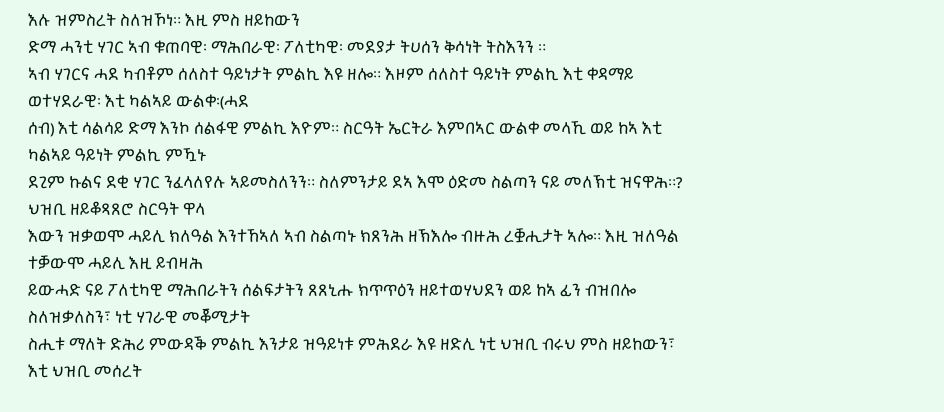እሉ ዝምስረት ስለዝኾነ። እዚ ምስ ዘይከውን
ድማ ሓንቲ ሃገር ኣብ ቁጠባዊ፡ ማሕበራዊ፡ ፖለቲካዊ፡ መደያታ ትሀሰን ቅሳነት ትስእንን ።
ኣብ ሃገርና ሓደ ካብቶም ሰለስተ ዓይነታት ምልኪ እዩ ዘሎ። እዞም ሰለስተ ዓይነት ምልኪ እቲ ቀዳማይ ወተሃደራዊ፡ እቲ ካልኣይ ውልቀ፡(ሓደ
ሰብ) እቲ ሳልሳይ ድማ እንኮ ሰልፋዊ ምልኪ እዮም። ስርዓት ኤርትራ እምበኣር ውልቀ መላኺ ወይ ከኣ እቲ ካልኣይ ዓይነት ምልኪ ምዃኑ
ደጊም ኩልና ደቂ ሃገር ንፈላለየሉ ኣይመስለንን። ስለምንታይ ደኣ እሞ ዕድመ ስልጣን ናይ መለኽቲ ዝናዋሕ።? ህዝቢ ዘይቆጻጸሮ ስርዓት ዋላ
እውን ዝቃወሞ ሓይሊ ክለዓል እንተኸኣለ ኣብ ስልጣኑ ክጸንሕ ዘኽእሎ ብዙሕ ረቛሒታት ኣሎ። እዚ ዝለዓል ተቓውሞ ሓይሊ እዚ ይብዛሕ
ይውሓድ ናይ ፖለቲካዊ ማሕበራትን ሰልፍታትን ጸጸኒሑ ክጥጥዕን ዘይተወሃህደን ወይ ከኣ ፊን ብዝበሎ ስለዝቃለስን፣ ነቲ ሃገራዊ መቖሚታት
ስሒቱ ማለት ድሕሪ ምውዳቕ ምልኪ እንታይ ዝዓይነቱ ምሕደራ እዩ ዘድሊ ነቲ ህዝቢ ብሩህ ምስ ዘይከውን፣ እቲ ህዝቢ መሰረት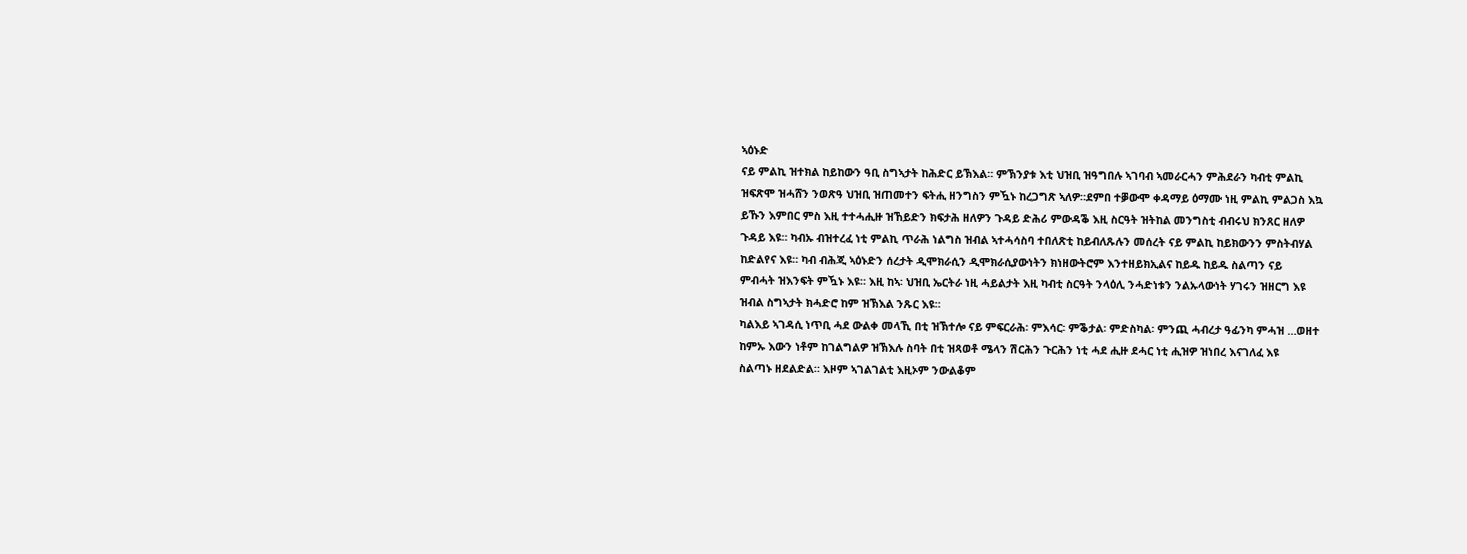ኣዕኑድ
ናይ ምልኪ ዝተክል ከይከውን ዓቢ ስግኣታት ከሕድር ይኽእል። ምኽንያቱ እቲ ህዝቢ ዝዓግበሉ ኣገባብ ኣመራርሓን ምሕደራን ካብቲ ምልኪ
ዝፍጽሞ ዝሓሸን ንወጽዓ ህዝቢ ዝጠመተን ፍትሒ ዘንግስን ምዃኑ ከረጋግጽ ኣለዎ።ደምበ ተቓውሞ ቀዳማይ ዕማሙ ነዚ ምልኪ ምልጋስ እኳ
ይኹን እምበር ምስ እዚ ተተሓሒዙ ዝኸይድን ክፍታሕ ዘለዎን ጉዳይ ድሕሪ ምውዳቕ እዚ ስርዓት ዝትከል መንግስቲ ብብሩህ ክንጸር ዘለዎ
ጉዳይ እዩ። ካብኡ ብዝተረፈ ነቲ ምልኪ ጥራሕ ነልግስ ዝብል ኣተሓሳስባ ተበለጽቲ ከይብለጹሉን መሰረት ናይ ምልኪ ከይክውንን ምስትብሃል
ከድልየና እዩ። ካብ ብሕጂ ኣዕኑድን ሰረታት ዲሞክራሲን ዲሞክራሲያውነትን ክነዘውትሮም እንተዘይክኢልና ከይዱ ከይዱ ስልጣን ናይ
ምብሓት ዝእንፍት ምዃኑ እዩ። እዚ ከኣ፡ ህዝቢ ኤርትራ ነዚ ሓይልታት እዚ ካብቲ ስርዓት ንላዕሊ ንሓድነቱን ንልኡላውነት ሃገሩን ዝዘርግ እዩ
ዝብል ስግኣታት ክሓድሮ ከም ዝኽእል ንጹር እዩ።
ካልእይ ኣገዳሲ ነጥቢ ሓደ ውልቀ መላኺ በቲ ዝኽተሎ ናይ ምፍርራሕ፡ ምእሳር፡ ምቕታል፡ ምድስካል፡ ምንጪ ሓብረታ ዓፊንካ ምሓዝ …ወዘተ
ከምኡ እውን ነቶም ከገልግልዎ ዝኽእሉ ስባት በቲ ዝጻወቶ ሜላን ሽርሕን ጉርሕን ነቲ ሓደ ሒዙ ደሓር ነቲ ሒዝዎ ዝነበረ እናገለፈ እዩ
ስልጣኑ ዘደልድል። እዞም ኣገልገልቲ እዚኦም ንውልቆም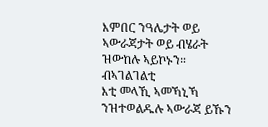እምበር ንዓሌታት ወይ ኣውራጃታት ወይ ብሄራት ዝውከሉ ኣይኮኑን። ብኣገልገልቲ
እቲ መላኺ ኣመኻኒኻ ንዝተወልዱሉ ኣውራጃ ይኹን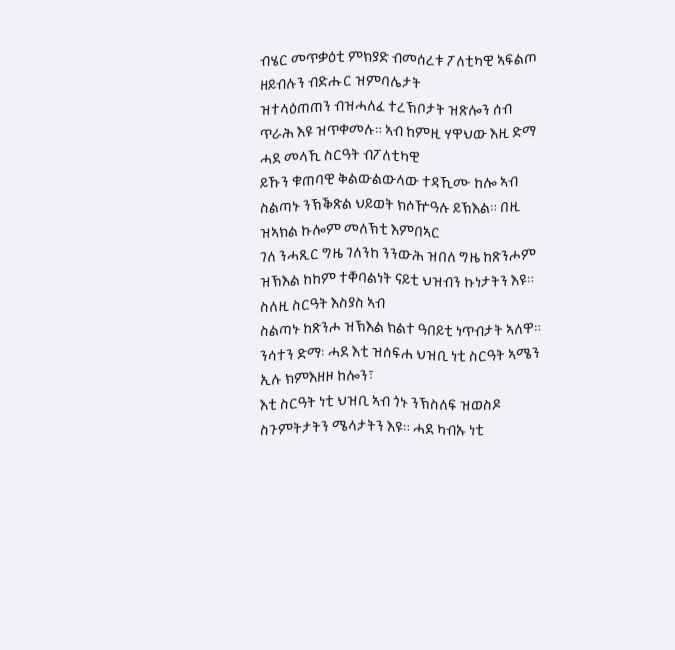ብሄር መጥቃዕቲ ምክያድ ብመሰረቱ ፖለቲካዊ ኣፍልጦ ዘይብሉን ብድሑር ዝምባሌታት
ዝተላዕጠጠን ብዝሓለፈ ተረኽቦታት ዝጽሎን ሰብ ጥራሕ እዩ ዝጥቀመሉ። ኣብ ከምዚ ሃዋህው እዚ ድማ ሓደ መላኺ ስርዓት ብፖለቲካዊ
ይኹን ቁጠባዊ ቅልውልውላው ተዳኺሙ ከሎ ኣብ ስልጣኑ ንኽቕጽል ህይወት ክሶዅዓሉ ይኽእል። በዚ ዝኣክል ኩሎም መለኽቲ እምበኣር
ገለ ንሓጺር ግዜ ገለንከ ንንውሕ ዝበለ ግዜ ከጽንሖም ዝኽእል ከከም ተቐባልነት ናይቲ ህዝብን ኩነታትን እዩ። ስለዚ ስርዓት እስያስ ኣብ
ስልጣኑ ከጽንሖ ዝኽእል ክልተ ዓበይቲ ነጥብታት ኣለዋ። ንሳተን ድማ፡ ሓደ እቲ ዝሰፍሐ ህዝቢ ነቲ ስርዓት ኣሜን ኢሉ ክምእዘዞ ከሎን፣
እቲ ስርዓት ነቲ ህዝቢ ኣብ ጎኑ ንኽስለፍ ዝወስዶ ስጉምትታትን ሜላታትን እዩ። ሓደ ካብኡ ነቲ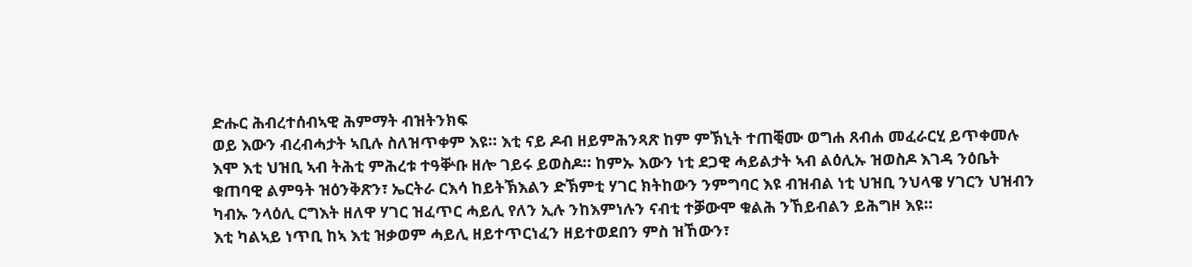ድሑር ሕብረተሰብኣዊ ሕምማት ብዝትንክፍ
ወይ እውን ብረብሓታት ኣቢሉ ስለዝጥቀም እዩ። እቲ ናይ ዶብ ዘይምሕንጻጽ ከም ምኽኒት ተጠቒሙ ወግሐ ጸብሐ መፈራርሂ ይጥቀመሉ
እሞ እቲ ህዝቢ ኣብ ትሕቲ ምሕረቱ ተዓቝቡ ዘሎ ገይሩ ይወስዶ። ከምኡ እውን ነቲ ደጋዊ ሓይልታት ኣብ ልዕሊኡ ዝወስዶ እገዳ ንዕቤት
ቁጠባዊ ልምዓት ዝዕንቅጽን፣ ኤርትራ ርእሳ ከይትኽእልን ድኽምቲ ሃገር ክትከውን ንምግባር እዩ ብዝብል ነቲ ህዝቢ ንህላዌ ሃገርን ህዝብን
ካብኡ ንላዕሊ ርግእት ዘለዋ ሃገር ዝፈጥር ሓይሊ የለን ኢሉ ንከእምነሉን ናብቲ ተቓውሞ ቁልሕ ንኸይብልን ይሕግዞ እዩ።
እቲ ካልኣይ ነጥቢ ከኣ እቲ ዝቃወም ሓይሊ ዘይተጥርነፈን ዘይተወደበን ምስ ዝኸውን፣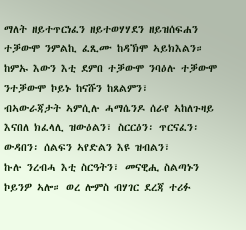ማለት ዘይተጥርነፈን ዘይተወሃሃደን ዘይዝሰፍሐን
ተቓውሞ ንምልኪ ፈጺሙ ከዳኽሞ ኣይክእልን። ከምኡ እውን እቲ ደምበ ተቓውሞ ንባዕሉ ተቓውሞ ንተቓውሞ ኮይኑ ከናሹን ከጸልምን፣
ብኣውራጃታት ኣምሲሉ ሓማሴንዶ ሰራየ ኣከለጉዛይ እናበለ ክፈላሊ ዝውዕልን፣ ስርርዕን፡ ጥርናፈን፡ ውዳበን፡ ሰልፍን ኣየድልን እዩ ዝብልን፣
ኩሉ ንረብሓ እቲ ስርዓትን፣ መናዊሒ ስልጣኑን ኮይንዎ ኣሎ። ወረ ሎምስ ብሃገር ደረጃ ተሪፉ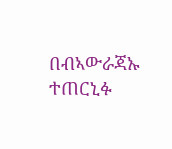በብኣውራጃኡ ተጠርኒፉ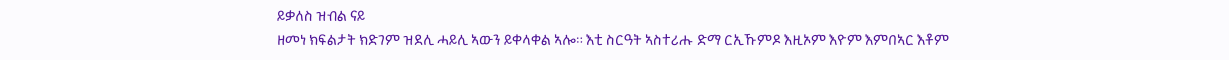ይቃለስ ዝብል ናይ
ዘመነ ክፍልታት ክድገም ዝደሊ ሓይሊ ኣውን ይቀላቀል ኣሎ። እቲ ስርዓት ኣስተሪሑ ድማ ርኢኹምዶ እዚኦም እዮም እምበኣር እቶም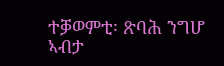ተቓወምቲ፡ ጽባሕ ንግሆ ኣብታ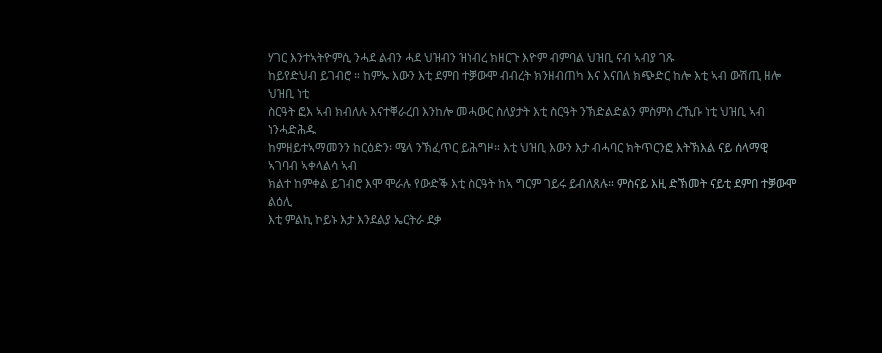ሃገር እንተኣትዮምሲ ንሓደ ልብን ሓደ ህዝብን ዝነብረ ክዘርጉ እዮም ብምባል ህዝቢ ናብ ኣብያ ገጹ
ከይየድህብ ይገብሮ ። ከምኡ እውን እቲ ደምበ ተቓውሞ ብብረት ክንዘብጠካ እና እናበለ ክጭድር ከሎ እቲ ኣብ ውሽጢ ዘሎ ህዝቢ ነቲ
ስርዓት ፎእ ኣብ ክብለሉ እናተቐራረበ እንከሎ መሓውር ስለያታት እቲ ስርዓት ንኽድልድልን ምስምስ ረኺቡ ነቲ ህዝቢ ኣብ ነንሓድሕዱ
ከምዘይተኣማመንን ከርዕድን፡ ሜላ ንኽፈጥር ይሕግዞ። እቲ ህዝቢ እውን እታ ብሓባር ክትጥርንፎ እትኽእል ናይ ሰላማዊ ኣገባብ ኣቀላልሳ ኣብ
ክልተ ከምቀል ይገብሮ እሞ ሞራሉ የውድቕ እቲ ስርዓት ከኣ ግርም ገይሩ ይብለጸሉ። ምስናይ እዚ ድኽመት ናይቲ ደምበ ተቓውሞ ልዕሊ
እቲ ምልኪ ኮይኑ እታ እንደልያ ኤርትራ ደቃ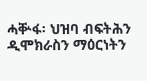ሓቝፋ፡ ህዝባ ብፍትሕን ዲሞክራስን ማዕርነትን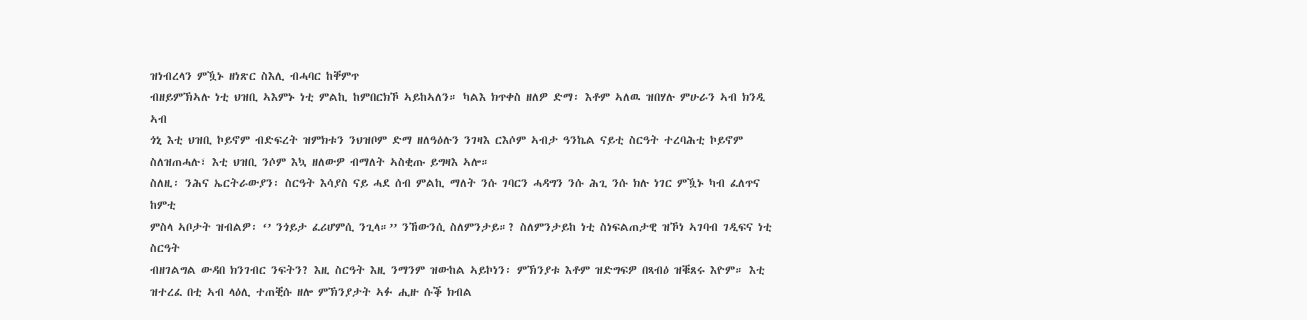ዝነብረላን ምዃኑ ዘነጽር ስእሊ ብሓባር ከቐምጥ
ብዘይምኽኣሉ ነቲ ህዝቢ ኣእምኑ ነቲ ምልኪ ከምበርክኾ ኣይከኣለን። ካልእ ክጥቀስ ዘለዎ ድማ፡ እቶም ኣለዉ ዝበሃሉ ምሁራን ኣብ ክንዲ ኣብ
ጎኒ እቲ ህዝቢ ኮይኖም ብድፍረት ዝምክቱን ንህዝቦም ድማ ዘለዓዕሉን ንገዛእ ርእሶም ኣብታ ዓንኬል ናይቲ ስርዓት ተረባሕቲ ኮይኖም
ስለዝጠሓሉ፣ እቲ ህዝቢ ንሶም እኳ ዘለውዎ ብማለት ኣስቂጡ ይግዛእ ኣሎ።
ስለዚ፡ ንሕና ኤርትራውያን፡ ስርዓት እሳያስ ናይ ሓደ ሰብ ምልኪ ማለት ንሱ ገባርን ሓዳግን ንሱ ሕጊ ንሱ ክሉ ነገር ምዃኑ ካብ ፈለጥና ከምቲ
ምስላ ኣቦታት ዝብልዎ፡ ‘’ ንጎይታ ፈሪሆምሲ ንጊላ።’’ ንኸውንሲ ስለምንታይ።? ስለምንታይከ ነቲ ስነፍልጠታዊ ዝኾነ ኣገባብ ገዲፍና ነቲ ስርዓት
ብዘገልግል ውዳበ ክንገብር ንፍትን? እዚ ስርዓት እዚ ንማንም ዝውከል ኣይኮነን፡ ምኽንያቱ እቶም ዝድግፍዎ በጻብዕ ዝቑጸሩ እዮም። እቲ
ዝተረፈ በቲ ኣብ ላዕሊ ተጠቒሱ ዘሎ ምኽንያታት ኣፉ ሒዙ ሱቕ ክብል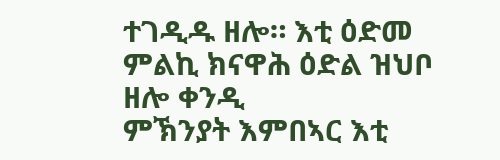ተገዲዱ ዘሎ። እቲ ዕድመ ምልኪ ክናዋሕ ዕድል ዝህቦ ዘሎ ቀንዲ
ምኽንያት እምበኣር እቲ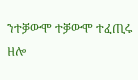ንተቓውሞ ተቓውሞ ተፈጢሩ ዘሎ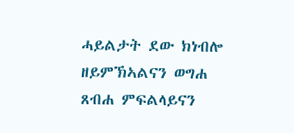ሓይልታት ደው ክነብሎ ዘይምኽኣልናን ወግሐ ጸብሐ ምፍልላይናን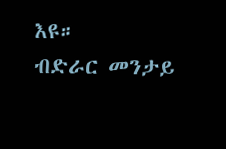እዩ።
ብድራር መንታይ